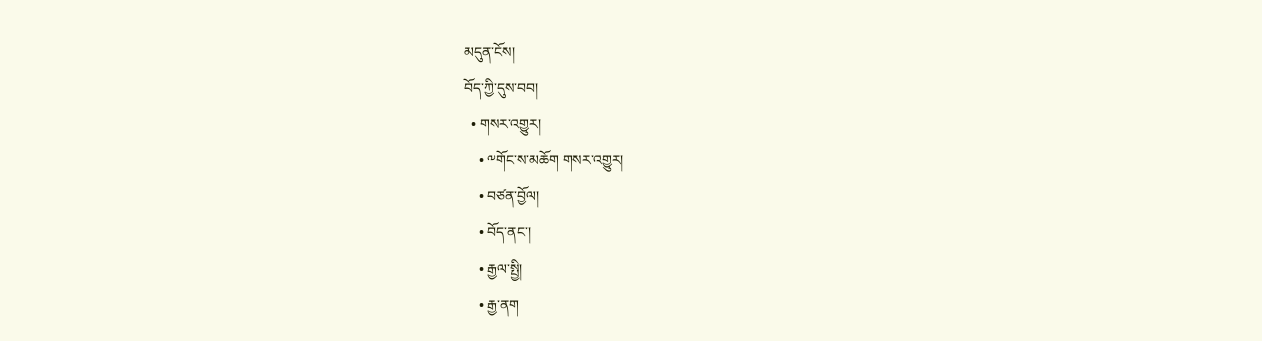མདུན་ངོས།
བོད་ཀྱི་དུས་བབ།
  • གསར་འགྱུར།
    • ༸གོང་ས་མཆོག གསར་འགྱུར།
    • བཙན་བྱོལ།
    • བོད་ནང་།
    • རྒྱལ་སྤྱི།
    • རྒྱ་ནག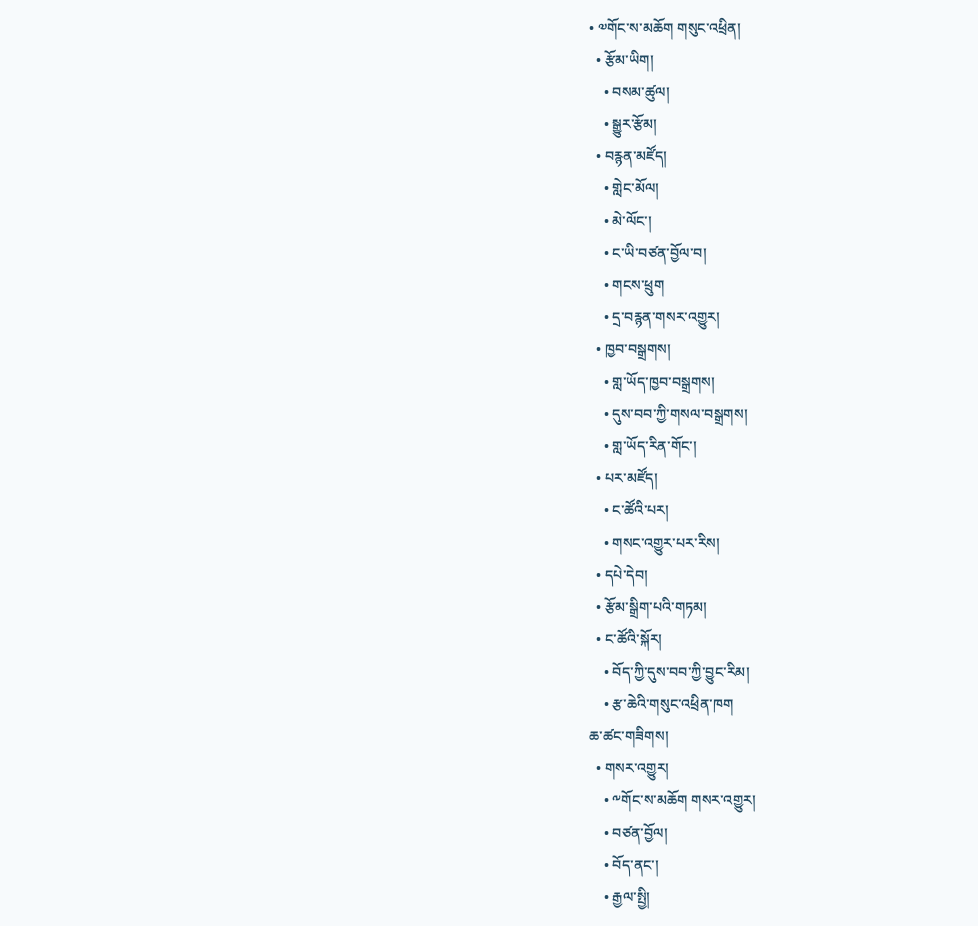• ༧གོང་ས་མཆོག གསུང་འཕྲིན།
  • རྩོམ་ཡིག།
    • བསམ་ཚུལ།
    • སྒྱུར་རྩོམ།
  • བརྙན་མཛོད།
    • གླེང་མོལ།
    • མེ་ལོང་།
    • ང་ཡི་བཙན་བྱོལ་བ།
    • གངས་ཕྲུག
    • དྲ་བརྙན་གསར་འགྱུར།
  • ཁྱབ་བསྒྲགས།
    • གླ་ཡོད་ཁྱབ་བསྒྲགས།
    • དུས་བབ་ཀྱི་གསལ་བསྒྲགས།
    • གླ་ཡོད་རིན་གོང་།
  • པར་མཛོད།
    • ང་ཚོའི་པར།
    • གསང་འགྱུར་པར་རིས།
  • དཔེ་དེབ།
  • རྩོམ་སྒྲིག་པའི་གཏམ།
  • ང་ཚོའི་སྐོར།
    • བོད་ཀྱི་དུས་བབ་ཀྱི་བྱུང་རིམ།
    • རྩ་ཆེའི་གསུང་འཕྲིན་ཁག
ཆ་ཚང་གཟིགས།
  • གསར་འགྱུར།
    • ༸གོང་ས་མཆོག གསར་འགྱུར།
    • བཙན་བྱོལ།
    • བོད་ནང་།
    • རྒྱལ་སྤྱི།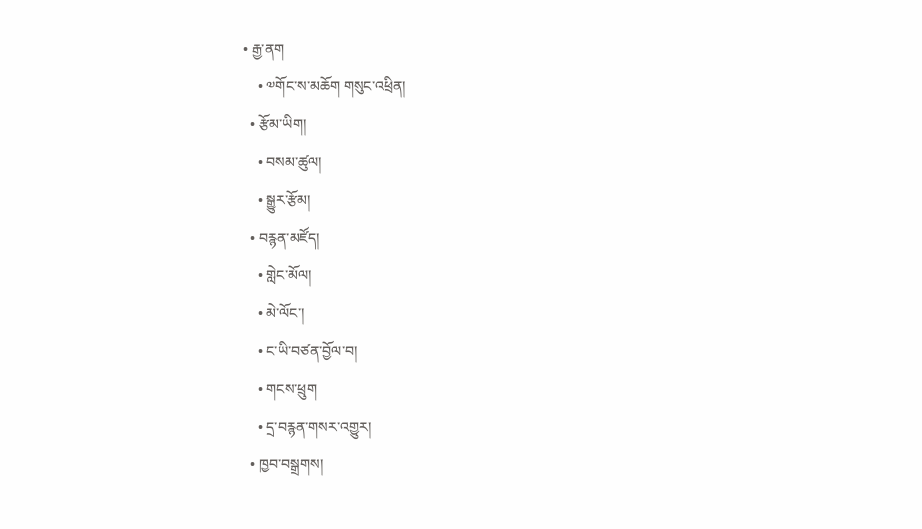• རྒྱ་ནག
    • ༧གོང་ས་མཆོག གསུང་འཕྲིན།
  • རྩོམ་ཡིག།
    • བསམ་ཚུལ།
    • སྒྱུར་རྩོམ།
  • བརྙན་མཛོད།
    • གླེང་མོལ།
    • མེ་ལོང་།
    • ང་ཡི་བཙན་བྱོལ་བ།
    • གངས་ཕྲུག
    • དྲ་བརྙན་གསར་འགྱུར།
  • ཁྱབ་བསྒྲགས།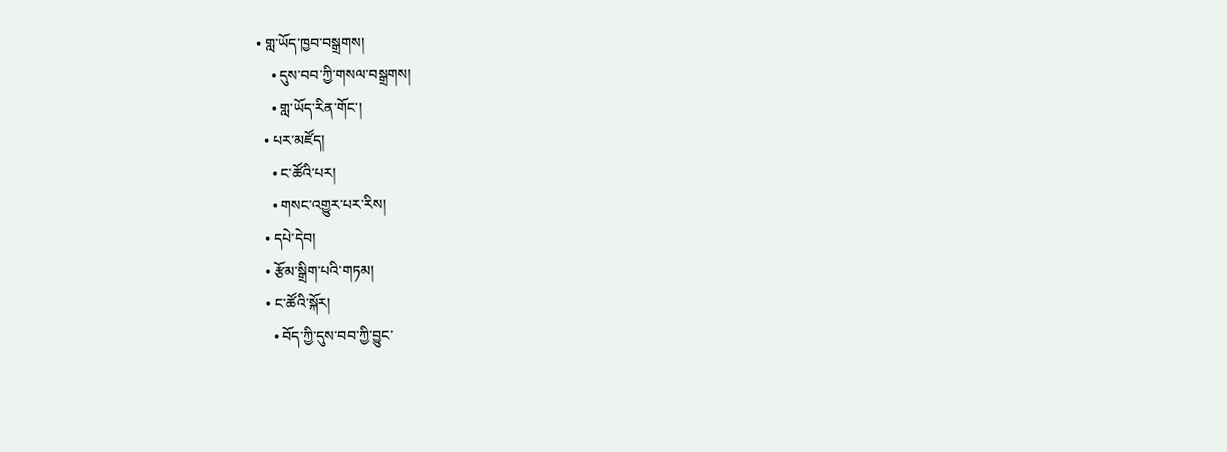• གླ་ཡོད་ཁྱབ་བསྒྲགས།
    • དུས་བབ་ཀྱི་གསལ་བསྒྲགས།
    • གླ་ཡོད་རིན་གོང་།
  • པར་མཛོད།
    • ང་ཚོའི་པར།
    • གསང་འགྱུར་པར་རིས།
  • དཔེ་དེབ།
  • རྩོམ་སྒྲིག་པའི་གཏམ།
  • ང་ཚོའི་སྐོར།
    • བོད་ཀྱི་དུས་བབ་ཀྱི་བྱུང་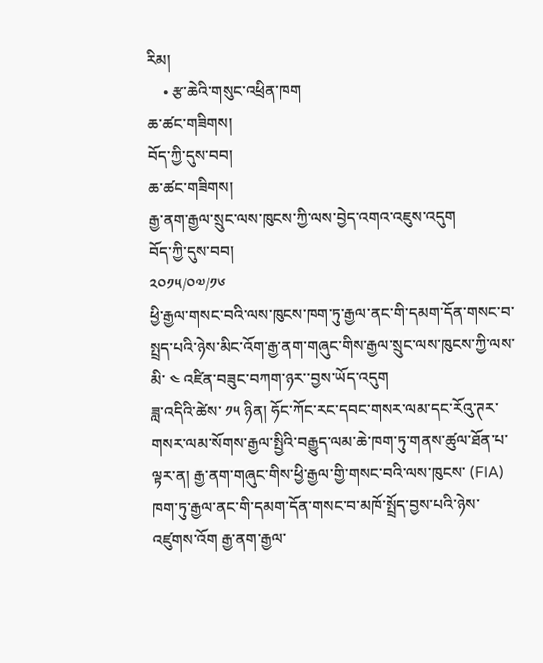རིམ།
    • རྩ་ཆེའི་གསུང་འཕྲིན་ཁག
ཆ་ཚང་གཟིགས།
བོད་ཀྱི་དུས་བབ།
ཆ་ཚང་གཟིགས།
རྒྱ་ནག་རྒྱལ་སྲུང་ལས་ཁུངས་ཀྱི་ལས་བྱེད་འགའ་འཇུས་འདུག
བོད་ཀྱི་དུས་བབ།
༢༠༡༥/༠༧/༡༦
ཕྱི་རྒྱལ་གསང་བའི་ལས་ཁུངས་ཁག་ཏུ་རྒྱལ་ནང་གི་དམག་དོན་གསང་བ་སྤྲད་པའི་ཉེས་མིང་འོག་རྒྱ་ནག་གཞུང་གིས་རྒྱལ་སྲུང་ལས་ཁུངས་ཀྱི་ལས་མི་ ༤ འཛིན་བཟུང་བཀག་ཉར་་བྱས་ཡོད་འདུག
ཟླ་འདིའི་ཚེས་ ༡༥ ཉིན། ཧོང་ཀོང་རང་དབང་གསར་ལམ་དང་རོའུ་ཊར་གསར་ལམ་སོགས་རྒྱལ་སྤྱིའི་བརྒྱུད་ལམ་ཆེ་ཁག་ཏུ་གནས་ཚུལ་ཐོན་པ་ལྟར་ན། རྒྱ་ནག་གཞུང་གིས་ཕྱི་རྒྱལ་གྱི་གསང་བའི་ལས་ཁུངས་ (FIA) ཁག་ཏུ་རྒྱལ་ནང་གི་དམག་དོན་གསང་བ་མཁོ་སྤྲོད་བྱས་པའི་ཉེས་འཛུགས་འོག རྒྱ་ནག་རྒྱལ་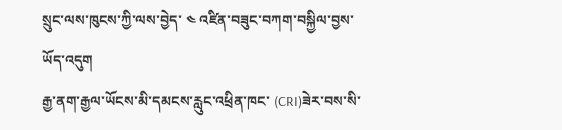སྲུང་ལས་ཁུངས་ཀྱི་ལས་བྱེད་ ༤ འཛིན་བཟུང་བཀག་བསྐྱིལ་བྱས་ཡོད་འདུག
རྒྱ་ནག་རྒྱལ་ཡོངས་མི་དམངས་རླུང་འཕྲིན་ཁང་ (CRI)ཟེར་བས་སི་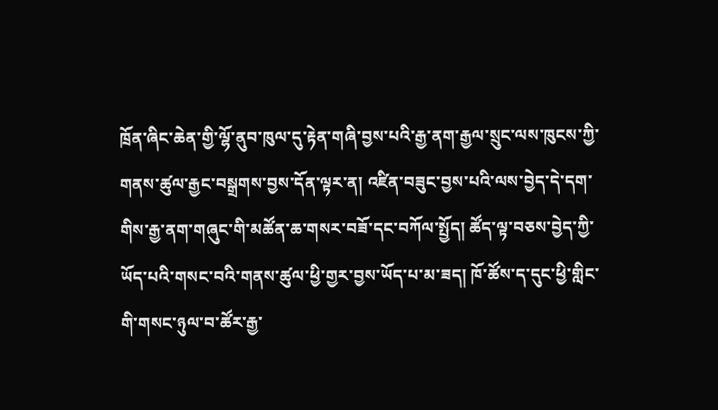ཁྲོན་ཞིང་ཆེན་གྱི་ལྷོ་ནུབ་ཁུལ་དུ་རྟེན་གཞི་བྱས་པའི་རྒྱ་ནག་རྒྱལ་སྲུང་ལས་ཁུངས་ཀྱི་གནས་ཚུལ་རྒྱང་བསྒྲགས་བྱས་དོན་ལྟར་ན། འཛིན་བཟུང་བྱས་པའི་ལས་བྱེད་དེ་དག་གིས་རྒྱ་ནག་གཞུང་གི་མཚོན་ཆ་གསར་བཟོ་དང་བཀོལ་སྤྱོད། ཚོད་ལྟ་བཅས་བྱེད་ཀྱི་ཡོད་པའི་གསང་བའི་གནས་ཚུལ་ཕྱི་གྱར་བྱས་ཡོད་པ་མ་ཟད། ཁོ་ཚོས་ད་དུང་ཕྱི་གླིང་གི་གསང་ཉུལ་བ་ཚོར་རྒྱ་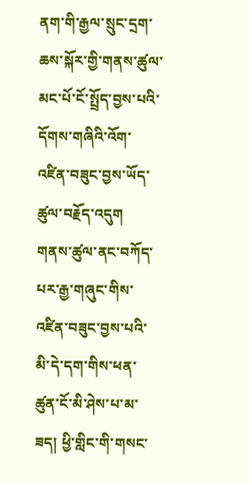ནག་གི་རྒྱལ་སྲུང་དྲག་ཆས་སྐོར་གྱི་གནས་ཚུལ་མང་པོ་ངོ་སྤྲོད་བྱས་པའི་དོགས་གཞིའི་འོག་འཛིན་བཟུང་བྱས་ཡོད་ཚུལ་བརྗོད་འདུག
གནས་ཚུལ་ནང་བཀོད་པར་རྒྱ་གཞུང་གིས་འཛིན་བཟུང་བྱས་པའི་མི་དེ་དག་གིས་ཕན་ཚུན་ངོ་མི་ཤེས་པ་མ་ཟད། ཕྱི་གླིང་གི་གསང་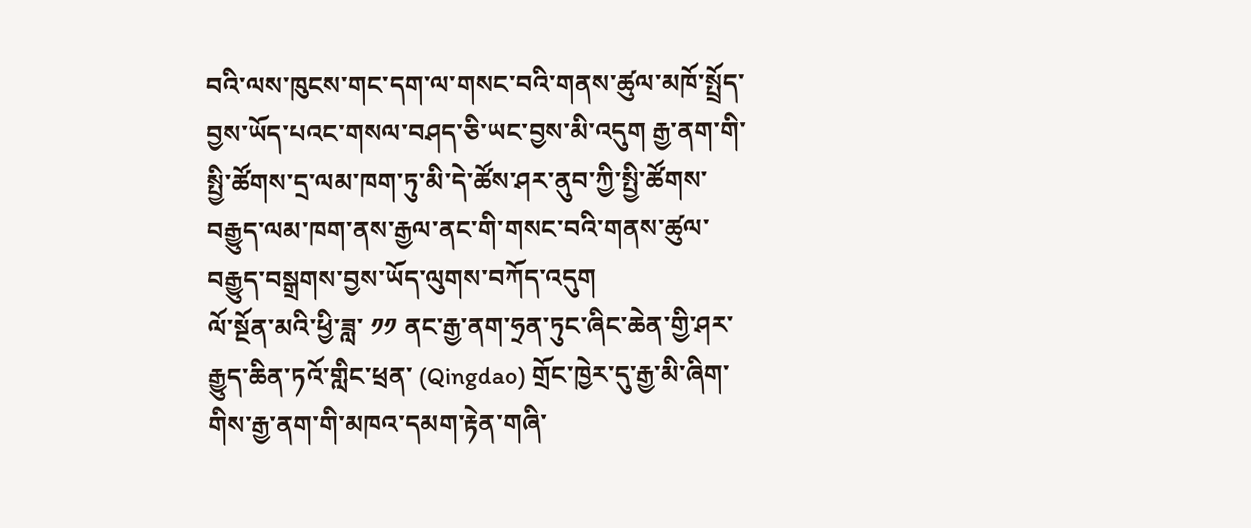བའི་ལས་ཁུངས་གང་དག་ལ་གསང་བའི་གནས་ཚུལ་མཁོ་སྤྲོད་བྱས་ཡོད་པའང་གསལ་བཤད་ཅི་ཡང་བྱས་མི་འདུག རྒྱ་ནག་གི་སྤྱི་ཚོགས་དྲ་ལམ་ཁག་ཏུ་མི་དེ་ཚོས་ཤར་ནུབ་ཀྱི་སྤྱི་ཚོགས་བརྒྱུད་ལམ་ཁག་ནས་རྒྱལ་ནང་གི་གསང་བའི་གནས་ཚུལ་བརྒྱུད་བསྒྲགས་བྱས་ཡོད་ལུགས་བཀོད་འདུག
ལོ་སྔོན་མའི་ཕྱི་ཟླ་ ༡༡ ནང་རྒྱ་ནག་ཧྲན་ཏུང་ཞིང་ཆེན་གྱི་ཤར་རྒྱུད་ཆིན་ཏའོ་གླིང་ཕྲན་ (Qingdao) གྲོང་ཁྱེར་དུ་རྒྱ་མི་ཞིག་གིས་རྒྱ་ནག་གི་མཁའ་དམག་རྟེན་གཞི་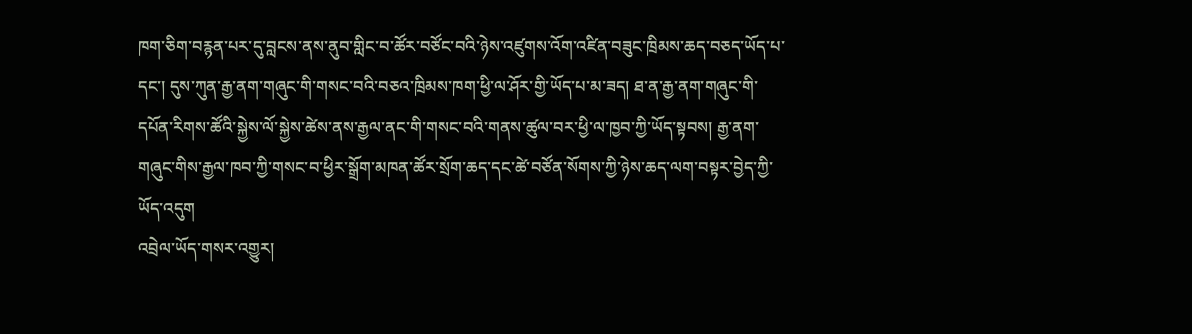ཁག་ཅིག་བརྙན་པར་དུ་བླངས་ནས་ནུབ་གླིང་བ་ཚོར་བཙོང་བའི་ཉེས་འཛུགས་འོག་འཛིན་བཟུང་ཁྲིམས་ཆད་བཅད་ཡོད་པ་དང་། དུས་ཀུན་རྒྱ་ནག་གཞུང་གི་གསང་བའི་བཅའ་ཁྲིམས་ཁག་ཕྱི་ལ་ཤོར་གྱི་ཡོད་པ་མ་ཟད། ཐ་ན་རྒྱ་ནག་གཞུང་གི་དཔོན་རིགས་ཚོའི་སྐྱེས་ལོ་སྐྱེས་ཚེས་ནས་རྒྱལ་ནང་གི་གསང་བའི་གནས་ཚུལ་བར་ཕྱི་ལ་ཁྱབ་ཀྱི་ཡོད་སྟབས། རྒྱ་ནག་གཞུང་གིས་རྒྱལ་ཁབ་ཀྱི་གསང་བ་ཕྱིར་སྒྲོག་མཁན་ཚོར་སྲོག་ཆད་དང་ཚེ་བཙོན་སོགས་ཀྱི་ཉེས་ཆད་ལག་བསྟར་བྱེད་ཀྱི་ཡོད་འདུག
འབྲེལ་ཡོད་གསར་འགྱུར།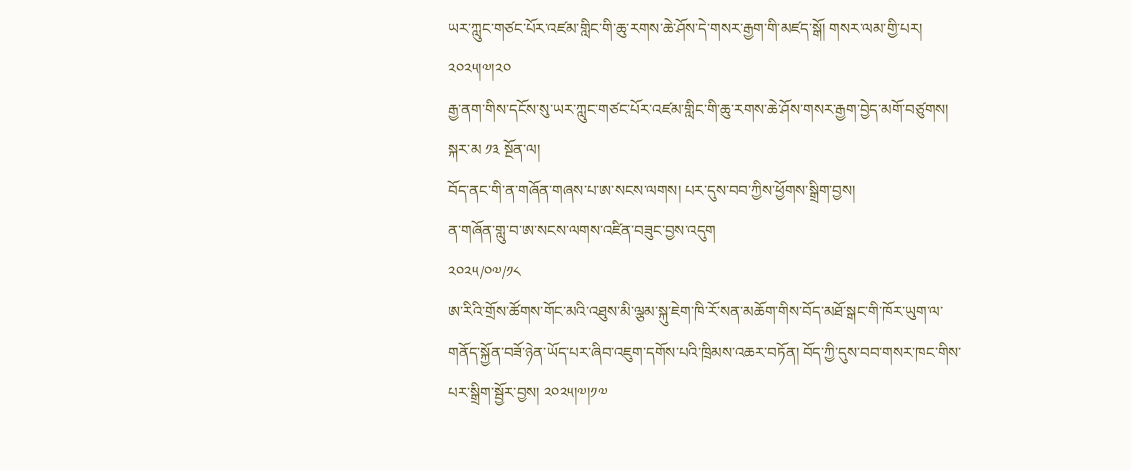ཡར་ཀླུང་གཙང་པོར་འཛམ་གླིང་གི་ཆུ་རགས་ཆེ་ཤོས་དེ་གསར་རྒྱག་གི་མཛད་སྒོ། གསར་ལམ་གྱི་པར། ༢༠༢༥།༧།༢༠
རྒྱ་ནག་གིས་དངོས་སུ་ཡར་ཀླུང་གཙང་པོར་འཛམ་གླིང་གི་ཆུ་རགས་ཆེ་ཤོས་གསར་རྒྱག་བྱེད་མགོ་བཙུགས།
སྐར་མ ༡༣ སྔོན་ལ།
བོད་ནང་གི་ན་གཞོན་གཞས་པ་ཨ་སངས་ལགས། པར་དུས་བབ་ཀྱིས་ཕྱོགས་སྒྲིག་བྱས།
ན་གཞོན་གླུ་བ་ཨ་སངས་ལགས་འཛིན་བཟུང་བྱས་འདུག
༢༠༢༥/༠༧/༡༨
ཨ་རིའི་གྲོས་ཚོགས་གོང་མའི་འཐུས་མི་ལྕམ་སྐུ་ཇེག་ཁི་རོ་སན་མཆོག་གིས་བོད་མཐོ་སྒང་གི་ཁོར་ཡུག་ལ་གནོད་སྐྱོན་བཟོ་ཉེན་ཡོད་པར་ཞིབ་འཇུག་དགོས་པའི་ཁྲིམས་འཆར་བཏོན། བོད་ཀྱི་དུས་བབ་གསར་ཁང་གིས་པར་སྒྲིག་སྦྱོར་བྱས། ༢༠༢༥།༧།༡༧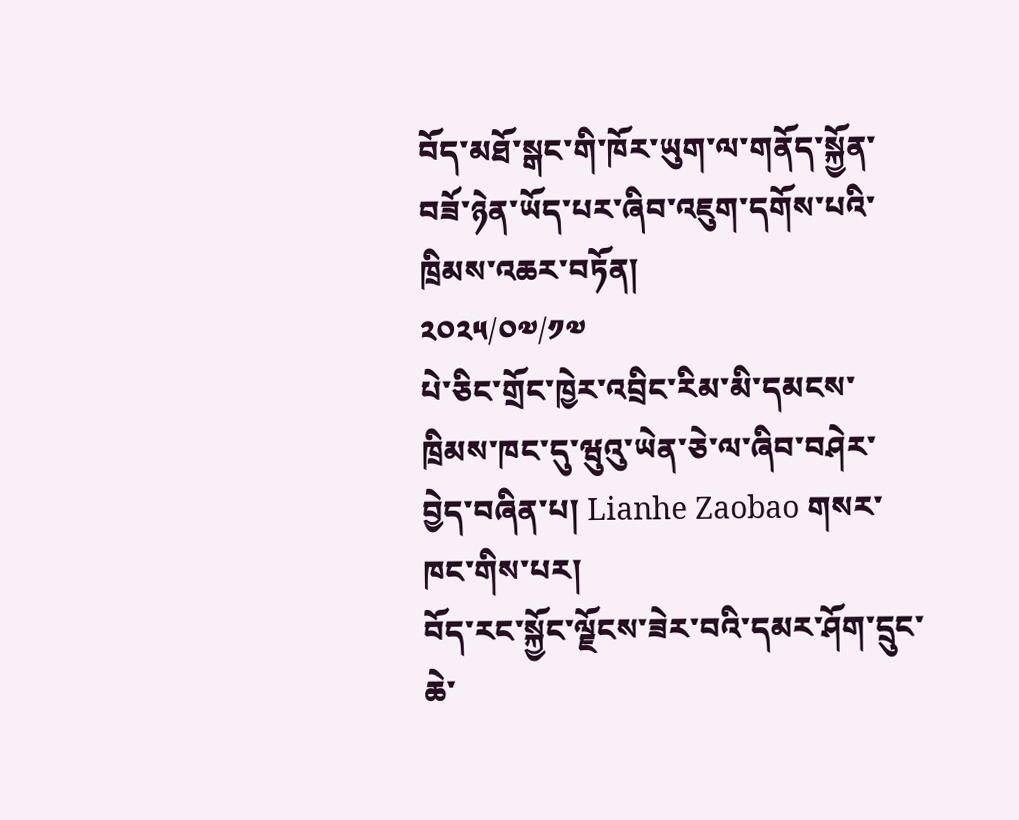བོད་མཐོ་སྒང་གི་ཁོར་ཡུག་ལ་གནོད་སྐྱོན་བཟོ་ཉེན་ཡོད་པར་ཞིབ་འཇུག་དགོས་པའི་ཁྲིམས་འཆར་བཏོན།
༢༠༢༥/༠༧/༡༧
པེ་ཅིང་གྲོང་ཁྱེར་འབྲིང་རིམ་མི་དམངས་ཁྲིམས་ཁང་དུ་ཝུའུ་ཡེན་ཅེ་ལ་ཞིབ་བཤེར་བྱེད་བཞིན་པ། Lianhe Zaobao གསར་ཁང་གིས་པར།
བོད་རང་སྐྱོང་ལྗོངས་ཟེར་བའི་དམར་ཤོག་དྲུང་ཆེ་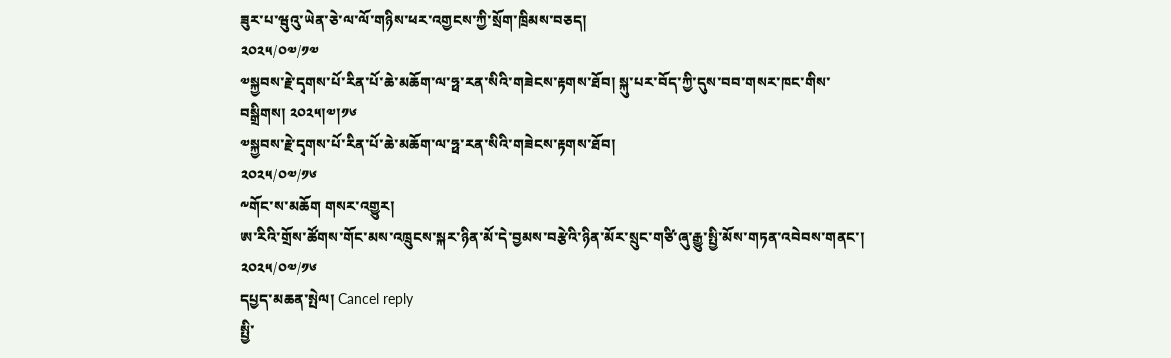ཟུར་པ་ཝུའུ་ཡེན་ཅེ་ལ་ལོ་གཉིས་ཕར་འགྱངས་ཀྱི་སྲོག་ཁྲིམས་བཅད།
༢༠༢༥/༠༧/༡༧
༧སྐྱབས་རྗེ་དྭགས་པོ་རིན་པོ་ཆེ་མཆོག་ལ་ཧྥ་རན་སིའི་གཟེངས་རྟགས་ཐོབ། སྐུ་པར་བོད་ཀྱི་དུས་བབ་གསར་ཁང་གིས་བསྒྲིགས། ༢༠༢༥།༧།༡༦
༧སྐྱབས་རྗེ་དྭགས་པོ་རིན་པོ་ཆེ་མཆོག་ལ་ཧྥ་རན་སིའི་གཟེངས་རྟགས་ཐོབ།
༢༠༢༥/༠༧/༡༦
༸གོང་ས་མཆོག གསར་འགྱུར།
ཨ་རིའི་གྲོས་ཚོགས་གོང་མས་འཁྲུངས་སྐར་ཉིན་མོ་དེ་བྱམས་བརྩེའི་ཉིན་མོར་སྲུང་གཙི་ཞུ་རྒྱུ་སྤྱི་མོས་གཏན་འབེབས་གནང་།
༢༠༢༥/༠༧/༡༦
དཔྱད་མཆན་སྤེལ། Cancel reply
སྤྱི་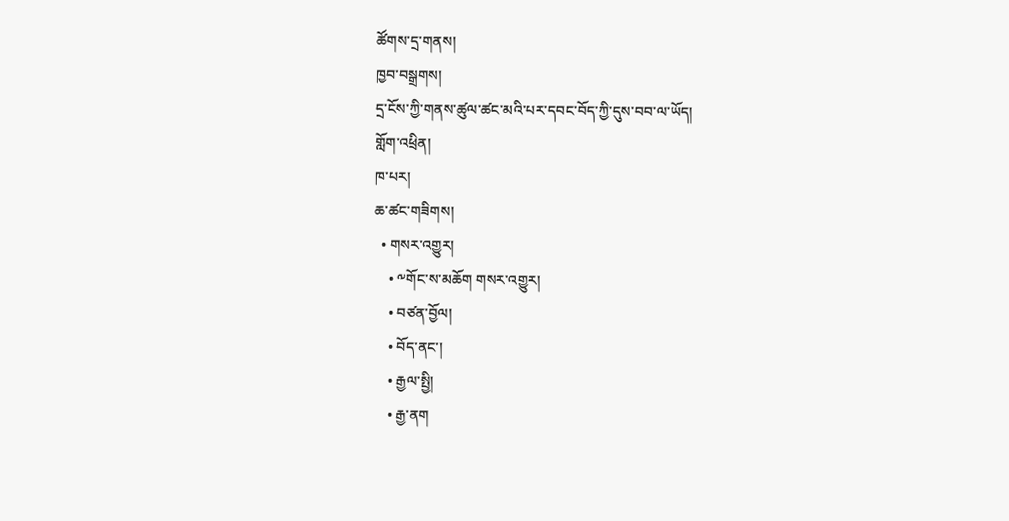ཚོགས་དྲ་གནས།
ཁྱབ་བསྒྲགས།
དྲ་ངོས་ཀྱི་གནས་ཚུལ་ཚང་མའི་པར་དབང་བོད་ཀྱི་དུས་བབ་ལ་ཡོད།
གློག་འཕྲིན།
ཁ་པར།
ཆ་ཚང་གཟིགས།
  • གསར་འགྱུར།
    • ༸གོང་ས་མཆོག གསར་འགྱུར།
    • བཙན་བྱོལ།
    • བོད་ནང་།
    • རྒྱལ་སྤྱི།
    • རྒྱ་ནག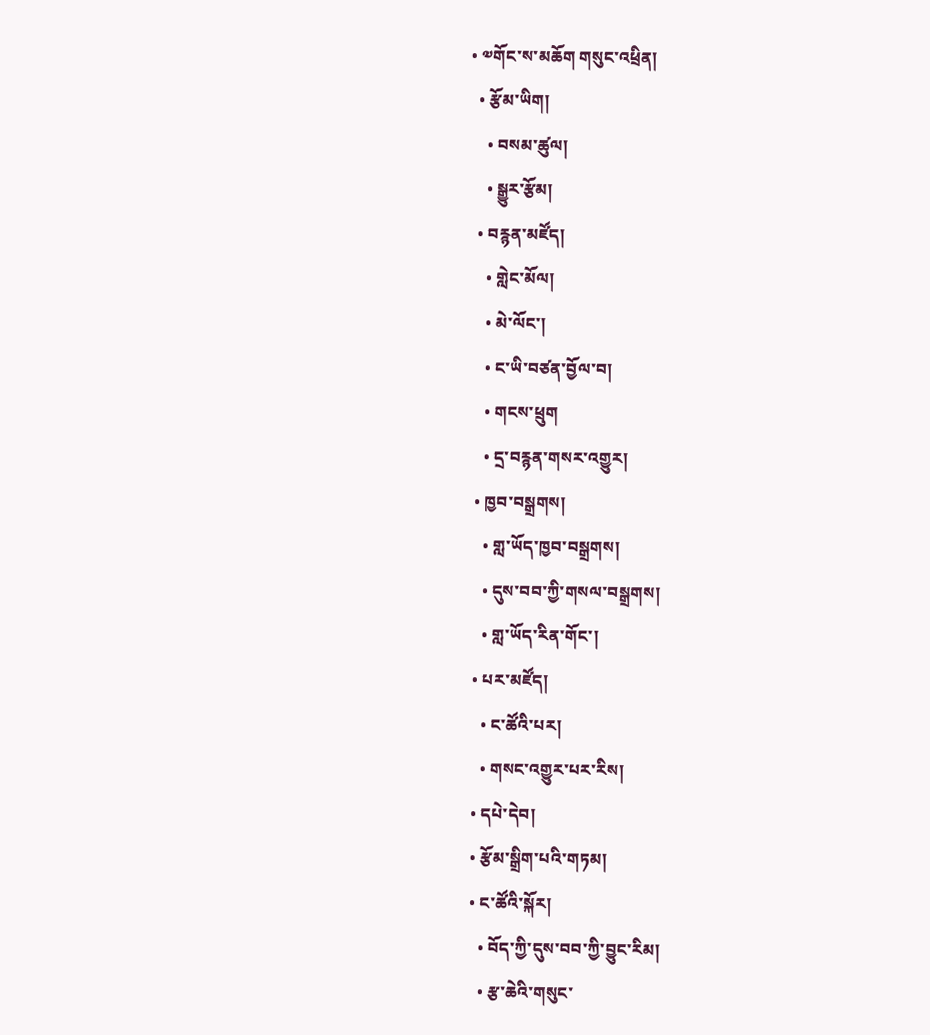• ༧གོང་ས་མཆོག གསུང་འཕྲིན།
  • རྩོམ་ཡིག།
    • བསམ་ཚུལ།
    • སྒྱུར་རྩོམ།
  • བརྙན་མཛོད།
    • གླེང་མོལ།
    • མེ་ལོང་།
    • ང་ཡི་བཙན་བྱོལ་བ།
    • གངས་ཕྲུག
    • དྲ་བརྙན་གསར་འགྱུར།
  • ཁྱབ་བསྒྲགས།
    • གླ་ཡོད་ཁྱབ་བསྒྲགས།
    • དུས་བབ་ཀྱི་གསལ་བསྒྲགས།
    • གླ་ཡོད་རིན་གོང་།
  • པར་མཛོད།
    • ང་ཚོའི་པར།
    • གསང་འགྱུར་པར་རིས།
  • དཔེ་དེབ།
  • རྩོམ་སྒྲིག་པའི་གཏམ།
  • ང་ཚོའི་སྐོར།
    • བོད་ཀྱི་དུས་བབ་ཀྱི་བྱུང་རིམ།
    • རྩ་ཆེའི་གསུང་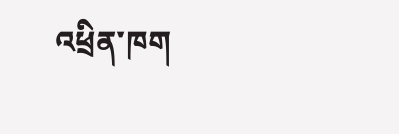འཕྲིན་ཁག